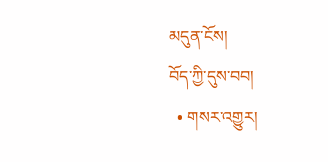མདུན་ངོས།
བོད་ཀྱི་དུས་བབ།
  • གསར་འགྱུར།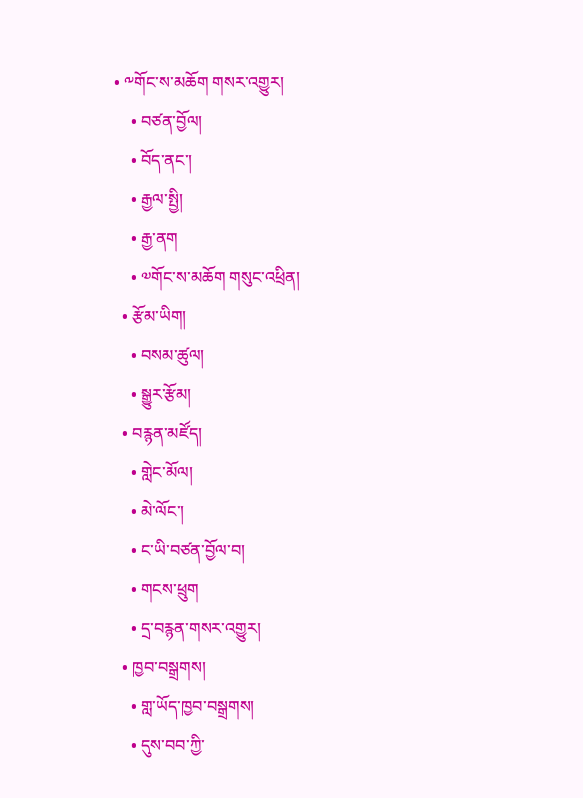• ༸གོང་ས་མཆོག གསར་འགྱུར།
    • བཙན་བྱོལ།
    • བོད་ནང་།
    • རྒྱལ་སྤྱི།
    • རྒྱ་ནག
    • ༧གོང་ས་མཆོག གསུང་འཕྲིན།
  • རྩོམ་ཡིག།
    • བསམ་ཚུལ།
    • སྒྱུར་རྩོམ།
  • བརྙན་མཛོད།
    • གླེང་མོལ།
    • མེ་ལོང་།
    • ང་ཡི་བཙན་བྱོལ་བ།
    • གངས་ཕྲུག
    • དྲ་བརྙན་གསར་འགྱུར།
  • ཁྱབ་བསྒྲགས།
    • གླ་ཡོད་ཁྱབ་བསྒྲགས།
    • དུས་བབ་ཀྱི་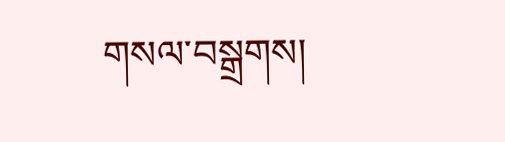གསལ་བསྒྲགས།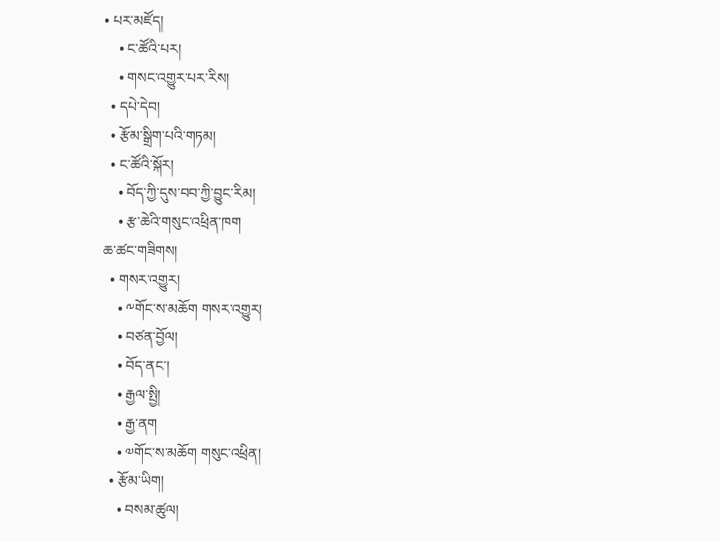• པར་མཛོད།
    • ང་ཚོའི་པར།
    • གསང་འགྱུར་པར་རིས།
  • དཔེ་དེབ།
  • རྩོམ་སྒྲིག་པའི་གཏམ།
  • ང་ཚོའི་སྐོར།
    • བོད་ཀྱི་དུས་བབ་ཀྱི་བྱུང་རིམ།
    • རྩ་ཆེའི་གསུང་འཕྲིན་ཁག
ཆ་ཚང་གཟིགས།
  • གསར་འགྱུར།
    • ༸གོང་ས་མཆོག གསར་འགྱུར།
    • བཙན་བྱོལ།
    • བོད་ནང་།
    • རྒྱལ་སྤྱི།
    • རྒྱ་ནག
    • ༧གོང་ས་མཆོག གསུང་འཕྲིན།
  • རྩོམ་ཡིག།
    • བསམ་ཚུལ།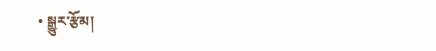• སྒྱུར་རྩོམ།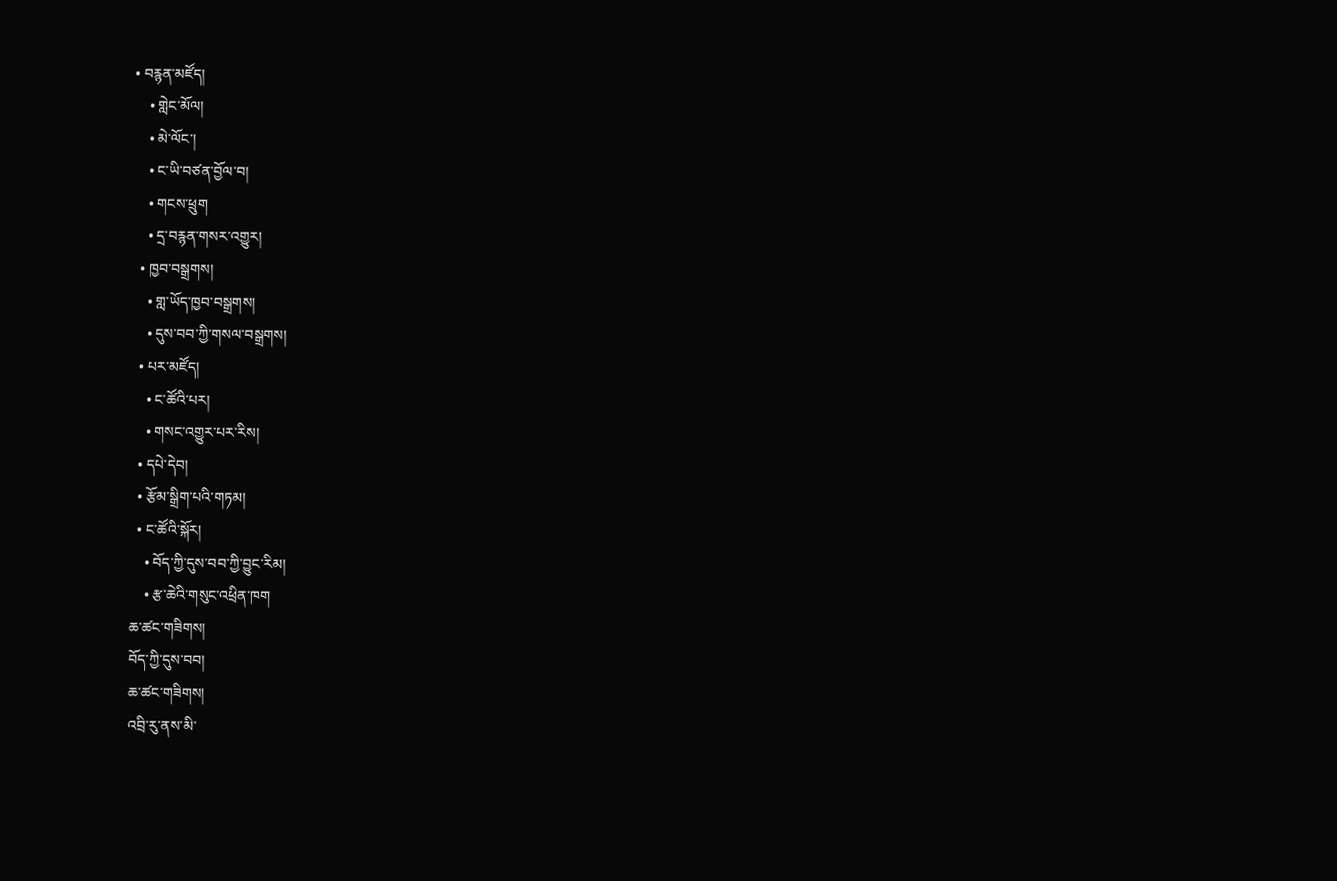• བརྙན་མཛོད།
    • གླེང་མོལ།
    • མེ་ལོང་།
    • ང་ཡི་བཙན་བྱོལ་བ།
    • གངས་ཕྲུག
    • དྲ་བརྙན་གསར་འགྱུར།
  • ཁྱབ་བསྒྲགས།
    • གླ་ཡོད་ཁྱབ་བསྒྲགས།
    • དུས་བབ་ཀྱི་གསལ་བསྒྲགས།
  • པར་མཛོད།
    • ང་ཚོའི་པར།
    • གསང་འགྱུར་པར་རིས།
  • དཔེ་དེབ།
  • རྩོམ་སྒྲིག་པའི་གཏམ།
  • ང་ཚོའི་སྐོར།
    • བོད་ཀྱི་དུས་བབ་ཀྱི་བྱུང་རིམ།
    • རྩ་ཆེའི་གསུང་འཕྲིན་ཁག
ཆ་ཚང་གཟིགས།
བོད་ཀྱི་དུས་བབ།
ཆ་ཚང་གཟིགས།
འབྲི་རུ་ནས་མི་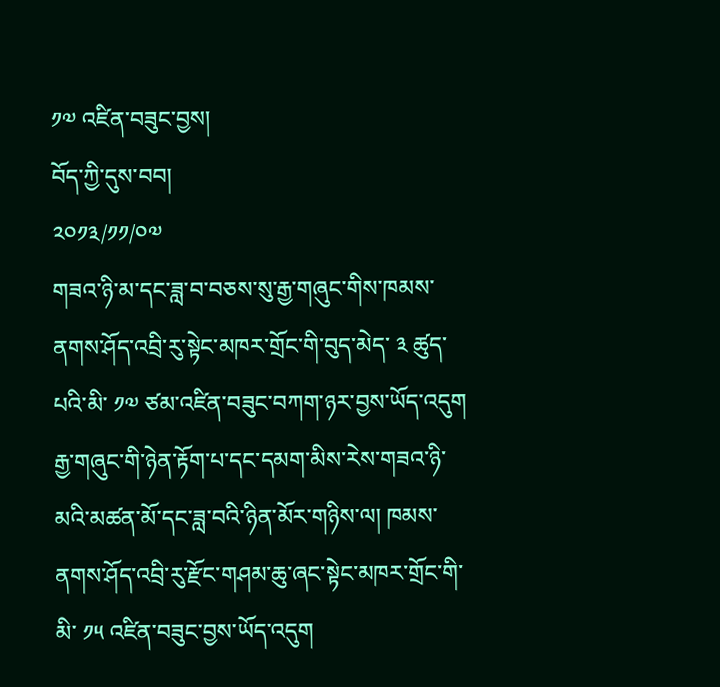༡༧ འཛིན་བཟུང་བྱས།
བོད་ཀྱི་དུས་བབ།
༢༠༡༣/༡༡/༠༧
གཟའ་ཉི་མ་དང་ཟླ་བ་བཅས་སུ་རྒྱ་གཞུང་གིས་ཁམས་ནགས་ཤོད་འབྲི་རུ་སྟེང་མཁར་གྲོང་གི་བུད་མེད་ ༣ ཚུད་པའི་མི་ ༡༧ ཙམ་འཛིན་བཟུང་བཀག་ཉར་བྱས་ཡོད་འདུག
རྒྱ་གཞུང་གི་ཉེན་རྟོག་པ་དང་དམག་མིས་རེས་གཟའ་ཉི་མའི་མཚན་མོ་དང་ཟླ་བའི་ཉིན་མོར་གཉིས་ལ། ཁམས་ནགས་ཤོད་འབྲི་རུ་རྫོང་གཤམ་ཆུ་ཞང་སྟེང་མཁར་གྲོང་གི་མི་ ༡༥ འཛིན་བཟུང་བྱས་ཡོད་འདུག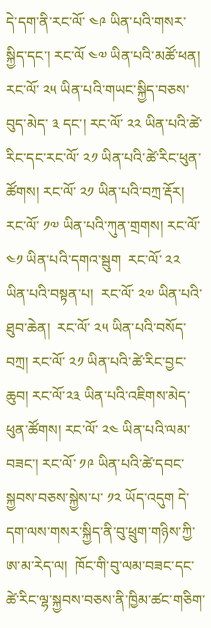དེ་དག་ནི་རང་ལོ་ ༤༩ ཡིན་པའི་གསར་སྐྱིད་དང་། རང་ལོ ༤༧ ཡིན་པའི་མཚོ་ཕན། རང་ལོ་ ༢༥ ཡིན་པའི་གཡང་སྐྱིད་བཅས་བུད་མེད་ ༣ དང་། རང་ལོ་ ༢༢ ཡིན་པའི་ཚེ་རིང་དང་རང་ལོ་ ༢༡ ཡིན་པའི་ཚེ་རིང་ཕུན་ཚོགས། རང་ལོ་ ༢༡ ཡིན་པའི་བཀྲ་རྡོར།  རང་ལོ་ ༡༧ ཡིན་པའི་ཀུན་གྲགས། རང་ལོ་ ༤༡ ཡིན་པའི་དགའ་སྦུག  རང་ལོ་ ༢༢ ཡིན་པའི་བསྟན་པ།  རང་ལོ་ ༢༧ ཡིན་པའི་ཐུབ་ཆེན།  རང་ལོ་ ༢༥ ཡིན་པའི་བསོད་བཀྲ། རང་ལོ་ ༢༡ ཡིན་པའི་ཚེ་རིང་བྱང་ཆུབ། རང་ལོ་༢༣ ཡིན་པའི་འཇིགས་མེད་ཕུན་ཚོགས། རང་ལོ་ ༢༤ ཡིན་པའི་ལམ་བཟང་། རང་ལོ་ ༡༩ ཡིན་པའི་ཚེ་དབང་སྐྱབས་བཅས་སྐྱེས་པ་ ༡༢ ཡོད་འདུག དེ་དག་ལས་གསར་སྐྱིད་ནི་བུ་ཕྲུག་གཉིས་ཀྱི་ཨ་མ་རེད་ལ།  ཁོང་གི་བུ་ལམ་བཟང་དང་ཚེ་རིང་ལྷ་སྐྱབས་བཅས་ནི་ཁྱིམ་ཚང་གཅིག་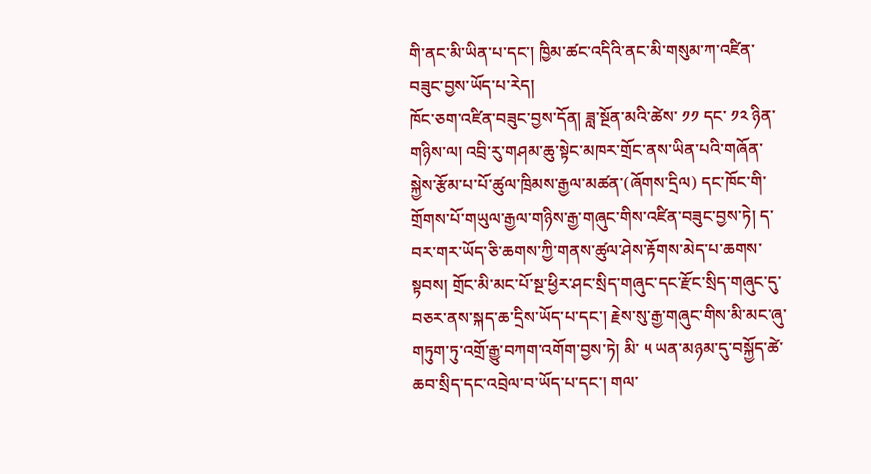གི་ནང་མི་ཡིན་པ་དང་། ཁྱིམ་ཚང་འདིའི་ནང་མི་གསུམ་ཀ་འཛིན་བཟུང་བྱས་ཡོད་པ་རེད།
ཁོང་ཅག་འཛིན་བཟུང་བྱས་དོན། ཟླ་སྔོན་མའི་ཚེས་ ༡༡ དང་ ༡༢ ཉིན་གཉིས་ལ། འབྲི་རུ་གཤམ་ཆུ་སྟེང་མཁར་གྲོང་ནས་ཡིན་པའི་གཞོན་སྐྱེས་རྩོམ་པ་པོ་ཚུལ་ཁྲིམས་རྒྱལ་མཚན་(ཞོགས་དྲིལ) དང་ཁོང་གི་གྲོགས་པོ་གཡུལ་རྒྱལ་གཉིས་རྒྱ་གཞུང་གིས་འཛིན་བཟུང་བྱས་ཏེ། ད་བར་གར་ཡོད་ཅི་ཆགས་ཀྱི་གནས་ཚུལ་ཤེས་རྟོགས་མེད་པ་ཆགས་སྟབས། གྲོང་མི་མང་པོ་སྔ་ཕྱིར་ཤང་སྲིད་གཞུང་དང་རྫོང་སྲིད་གཞུང་དུ་བཅར་ནས་སྐད་ཆ་དྲིས་ཡོད་པ་དང་། རྗེས་སུ་རྒྱ་གཞུང་གིས་མི་མང་ཞུ་གཏུག་ཏུ་འགྲོ་རྒྱུ་བཀག་འགོག་བྱས་ཏེ། མི་ ༥ ཡན་མཉམ་དུ་བསྐྱོད་ཚེ་ཆབ་སྲིད་དང་འབྲེལ་བ་ཡོད་པ་དང་། གལ་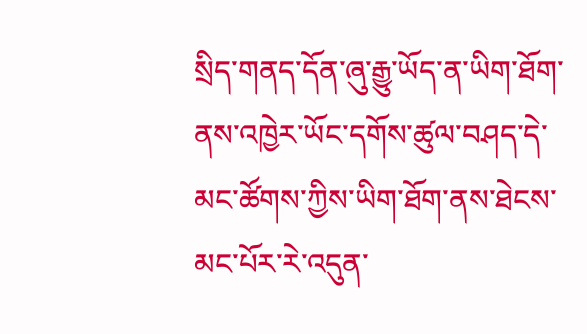སྲིད་གནད་དོན་ཞུ་རྒྱུ་ཡོད་ན་ཡིག་ཐོག་ནས་འཁྱེར་ཡོང་དགོས་ཚུལ་བཤད་དེ་མང་ཚོགས་ཀྱིས་ཡིག་ཐོག་ནས་ཐེངས་མང་པོར་རེ་འདུན་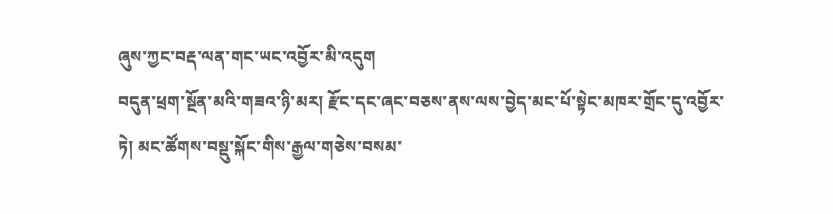ཞུས་ཀྱང་བརྡ་ལན་གང་ཡང་འབྱོར་མི་འདུག
བདུན་ཕྲག་སྔོན་མའི་གཟའ་ཉི་མར། རྫོང་དང་ཞང་བཅས་ནས་ལས་བྱེད་མང་པོ་སྟེང་མཁར་གྲོང་དུ་འབྱོར་ཏེ། མང་ཚོགས་བསྡུ་སྐོང་གིས་རྒྱལ་གཅེས་བསམ་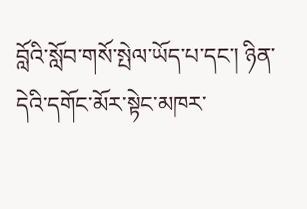བློའི་སློབ་གསོ་སྤེལ་ཡོད་པ་དང་། ཉིན་དེའི་དགོང་མོར་སྟེང་མཁར་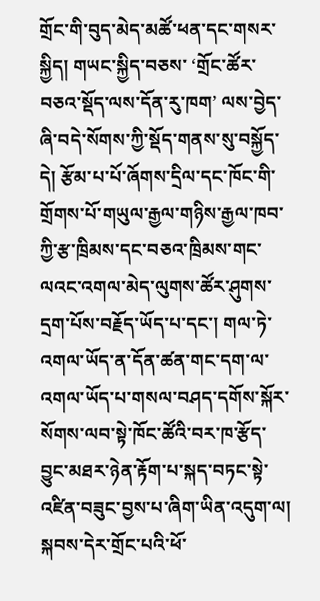གྲོང་གི་བུད་མེད་མཚོ་ཕན་དང་གསར་སྐྱིད། གཡང་སྐྱིད་བཅས་ ‘གྲོང་ཚོར་བཅའ་སྡོད་ལས་དོན་རུ་ཁག’ ལས་བྱེད་ཞི་བདེ་སོགས་ཀྱི་སྡོད་གནས་སུ་བསྐྱོད་དེ། རྩོམ་པ་པོ་ཞོགས་དྲིལ་དང་ཁོང་གི་གྲོགས་པོ་གཡུལ་རྒྱལ་གཉིས་རྒྱལ་ཁབ་ཀྱི་རྩ་ཁྲིམས་དང་བཅའ་ཁྲིམས་གང་ལའང་འགལ་མེད་ལུགས་ཚོར་ཤུགས་དྲག་པོས་བརྗོད་ཡོད་པ་དང་། གལ་ཏེ་འགལ་ཡོད་ན་དོན་ཚན་གང་དག་ལ་འགལ་ཡོད་པ་གསལ་བཤད་དགོས་སྐོར་སོགས་ལབ་སྟེ་ཁོང་ཚོའི་བར་ཁ་རྩོད་བྱུང་མཐར་ཉེན་རྟོག་པ་སྐད་བཏང་སྟེ་འཛིན་བཟུང་བྱས་པ་ཞིག་ཡིན་འདུག་ལ། སྐབས་དེར་གྲོང་པའི་ཕོ་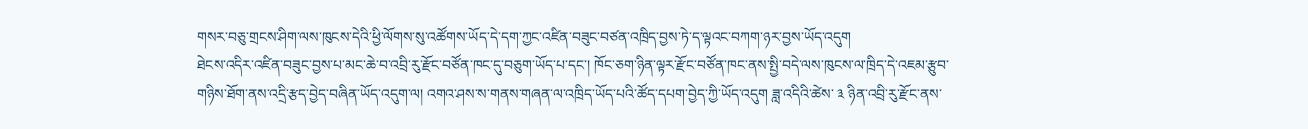གསར་བཅུ་གྲངས་ཤིག་ལས་ཁུངས་དེའི་ཕྱི་ལོགས་སུ་འཚོགས་ཡོད་དེ་དག་ཀྱང་འཛིན་བཟུང་བཙན་འཁྲིད་བྱས་ཏེ་ད་ལྟའང་བཀག་ཉར་བྱས་ཡོད་འདུག
ཐེངས་འདིར་འཛིན་བཟུང་བྱས་པ་མང་ཆེ་བ་འབྲི་རུ་རྫོང་བཙོན་ཁང་དུ་བཅུག་ཡོད་པ་དང་། ཁོང་ཅག་ཉིན་ལྟར་རྫོང་བཙོན་ཁང་ནས་སྤྱི་བདེ་ལས་ཁུངས་ལ་ཁྲིད་དེ་འཇམ་རྩུབ་གཉིས་ཐོག་ནས་འདྲི་རྩད་བྱེད་བཞིན་ཡོད་འདུག་ལ། འགའ་ཤས་ས་གནས་གཞན་ལ་འཁྲིད་ཡོད་པའི་ཚོད་དཔག་བྱེད་ཀྱི་ཡོད་འདུག ཟླ་འདིའི་ཚེས་ ༣ ཉིན་འབྲི་རུ་རྫོང་ནས་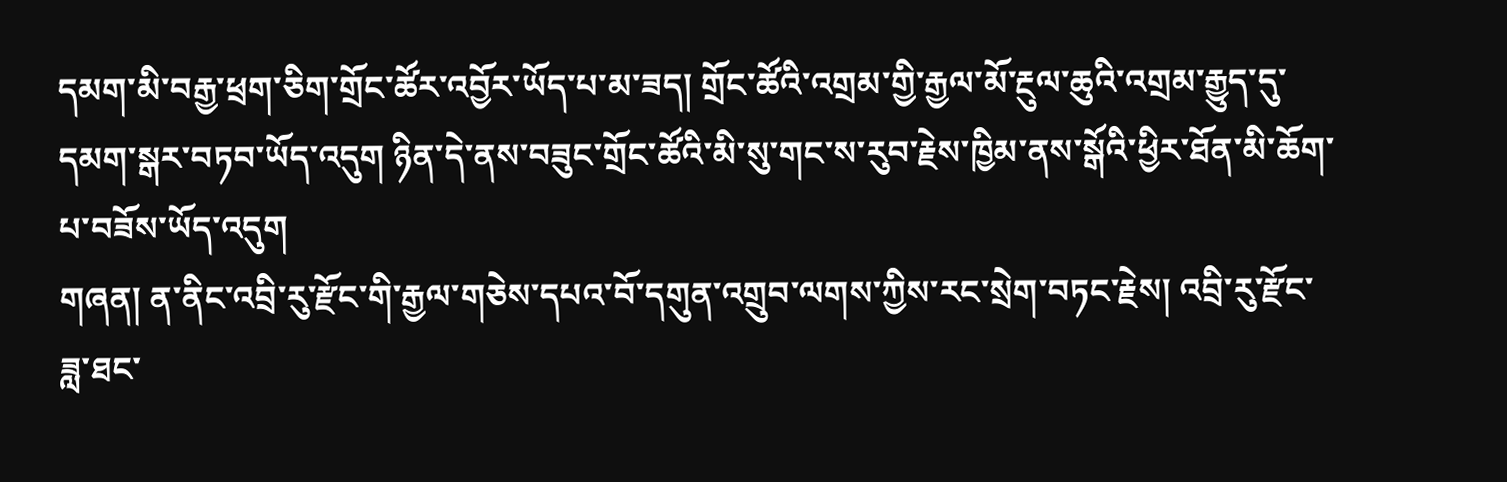དམག་མི་བརྒྱ་ཕྲག་ཅིག་གྲོང་ཚོར་འབྱོར་ཡོད་པ་མ་ཟད། གྲོང་ཚོའི་འགྲམ་གྱི་རྒྱལ་མོ་རྔུལ་ཆུའི་འགྲམ་རྒྱུད་དུ་དམག་སྒར་བཏབ་ཡོད་འདུག ཉིན་དེ་ནས་བཟུང་གྲོང་ཚོའི་མི་སུ་གང་ས་རུབ་རྗེས་ཁྱིམ་ནས་སྒོའི་ཕྱིར་ཐོན་མི་ཆོག་པ་བཟོས་ཡོད་འདུག
གཞན། ན་ནིང་འབྲི་རུ་རྫོང་གི་རྒྱལ་གཅེས་དཔའ་བོ་དགུན་འགྲུབ་ལགས་ཀྱིས་རང་སྲེག་བཏང་རྗེས། འབྲི་རུ་རྫོང་ཟླ་ཐང་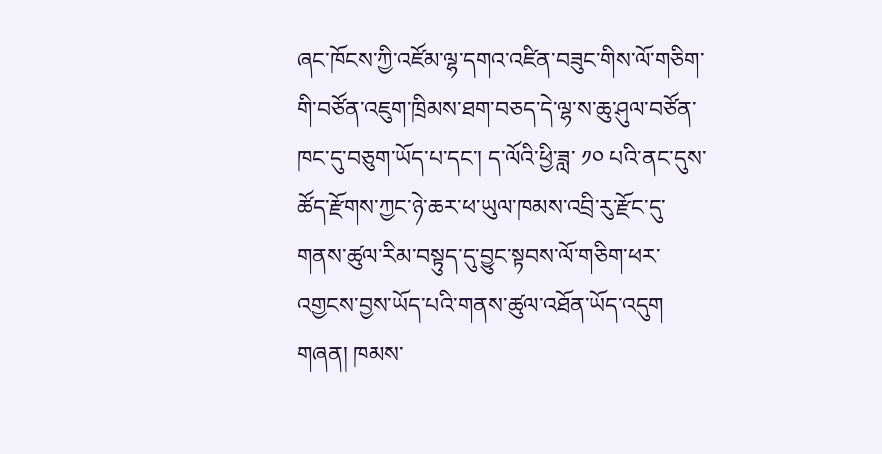ཞང་ཁོངས་ཀྱི་འཛོམ་ལྷ་དགའ་འཛིན་བཟུང་གིས་ལོ་གཅིག་གི་བཙོན་འཇུག་ཁྲིམས་ཐག་བཅད་དེ་ལྷ་ས་ཆུ་ཤུལ་བཙོན་ཁང་དུ་བཅུག་ཡོད་པ་དང་། ད་ལོའི་ཕྱི་ཟླ་ ༡༠ པའི་ནང་དུས་ཚོད་རྫོགས་ཀྱང་ཉེ་ཆར་ཕ་ཡུལ་ཁམས་འབྲི་རུ་རྫོང་དུ་གནས་ཚུལ་རིམ་བསྟུད་དུ་བྱུང་སྟབས་ལོ་གཅིག་ཕར་འགྱངས་བྱས་ཡོད་པའི་གནས་ཚུལ་འཐོན་ཡོད་འདུག
གཞན། ཁམས་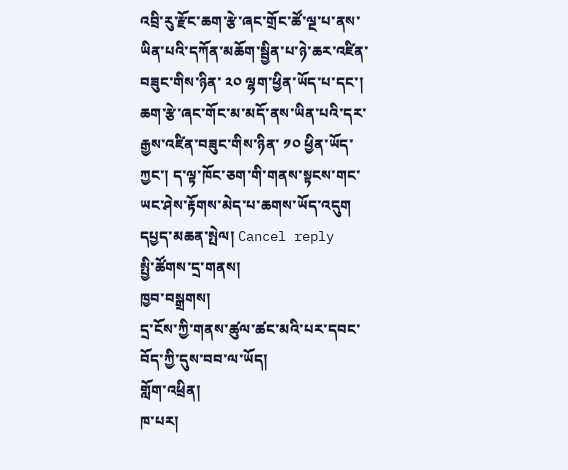འབྲི་རུ་རྫོང་ཆག་རྩེ་ཞང་གྲོང་ཚོ་ལྔ་པ་ནས་ཡིན་པའི་དཀོན་མཆོག་སྦྱིན་པ་ཉེ་ཆར་འཛིན་བཟུང་གིས་ཉིན་ ༢༠ ལྷག་ཕྱིན་ཡོད་པ་དང་། ཆག་རྩེ་ཞང་གོང་མ་མདོ་ནས་ཡིན་པའི་དར་རྒྱས་འཛིན་བཟུང་གིས་ཉིན་ ༡༠ ཕྱིན་ཡོད་ཀྱང་། ད་ལྟ་ཁོང་ཅག་གི་གནས་སྟངས་གང་ཡང་ཤེས་རྟོགས་མེད་པ་ཆགས་ཡོད་འདུག
དཔྱད་མཆན་སྤེལ། Cancel reply
སྤྱི་ཚོགས་དྲ་གནས།
ཁྱབ་བསྒྲགས།
དྲ་ངོས་ཀྱི་གནས་ཚུལ་ཚང་མའི་པར་དབང་བོད་ཀྱི་དུས་བབ་ལ་ཡོད།
གློག་འཕྲིན།
ཁ་པར།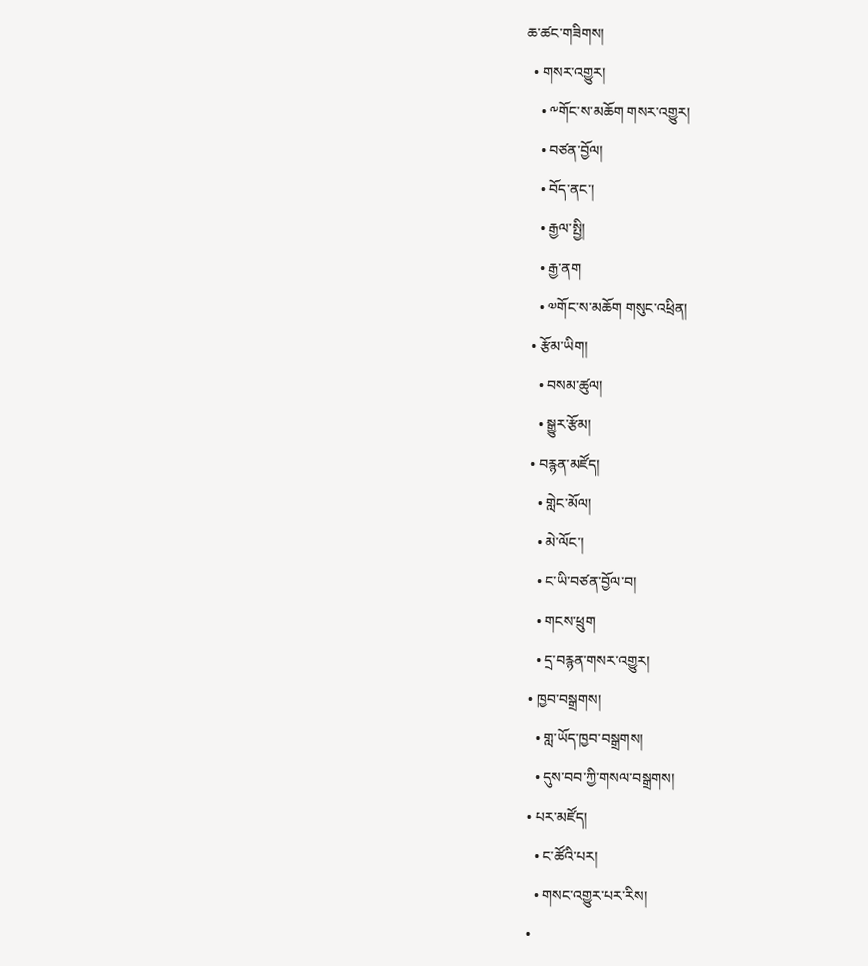ཆ་ཚང་གཟིགས།
  • གསར་འགྱུར།
    • ༸གོང་ས་མཆོག གསར་འགྱུར།
    • བཙན་བྱོལ།
    • བོད་ནང་།
    • རྒྱལ་སྤྱི།
    • རྒྱ་ནག
    • ༧གོང་ས་མཆོག གསུང་འཕྲིན།
  • རྩོམ་ཡིག།
    • བསམ་ཚུལ།
    • སྒྱུར་རྩོམ།
  • བརྙན་མཛོད།
    • གླེང་མོལ།
    • མེ་ལོང་།
    • ང་ཡི་བཙན་བྱོལ་བ།
    • གངས་ཕྲུག
    • དྲ་བརྙན་གསར་འགྱུར།
  • ཁྱབ་བསྒྲགས།
    • གླ་ཡོད་ཁྱབ་བསྒྲགས།
    • དུས་བབ་ཀྱི་གསལ་བསྒྲགས།
  • པར་མཛོད།
    • ང་ཚོའི་པར།
    • གསང་འགྱུར་པར་རིས།
  •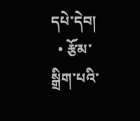དཔེ་དེབ།
  • རྩོམ་སྒྲིག་པའི་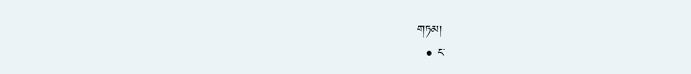གཏམ།
  • ང་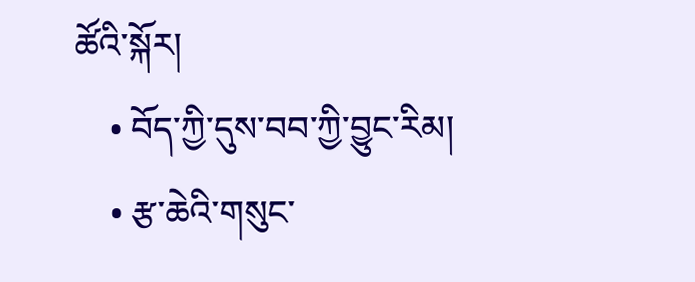ཚོའི་སྐོར།
    • བོད་ཀྱི་དུས་བབ་ཀྱི་བྱུང་རིམ།
    • རྩ་ཆེའི་གསུང་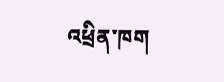འཕྲིན་ཁག